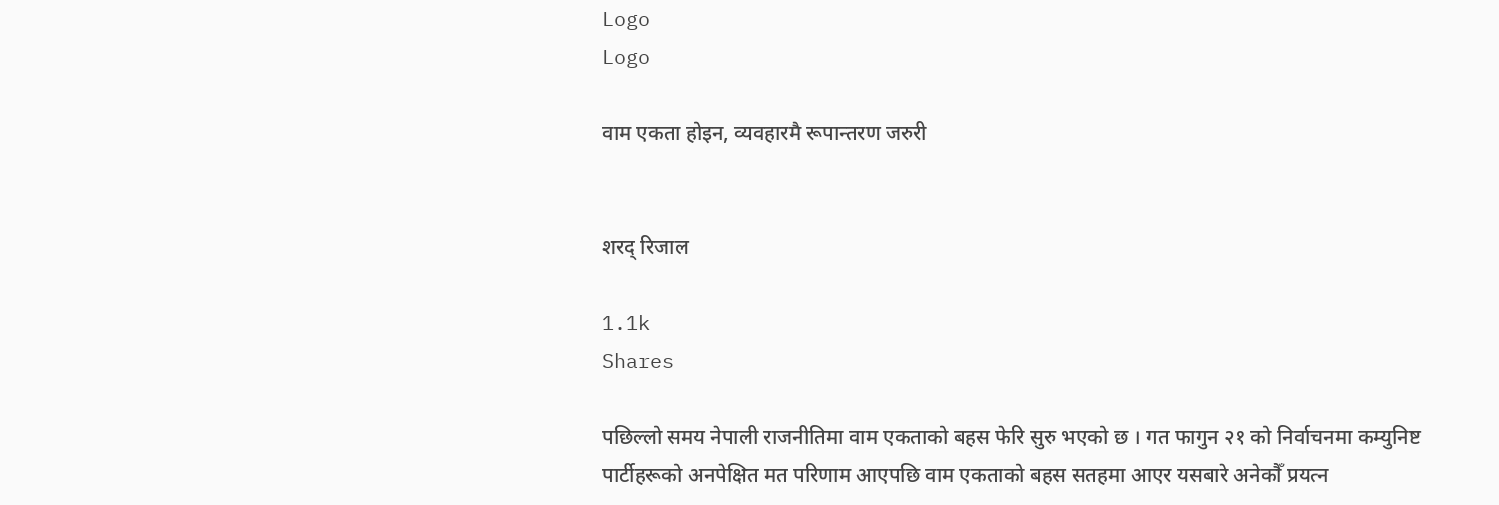Logo
Logo

वाम एकता होइन, व्यवहारमै रूपान्तरण जरुरी


शरद् रिजाल

1.1k
Shares

पछिल्लो समय नेपाली राजनीतिमा वाम एकताको बहस फेरि सुरु भएको छ । गत फागुन २१ को निर्वाचनमा कम्युनिष्ट पार्टीहरूको अनपेक्षित मत परिणाम आएपछि वाम एकताको बहस सतहमा आएर यसबारे अनेकौँ प्रयत्न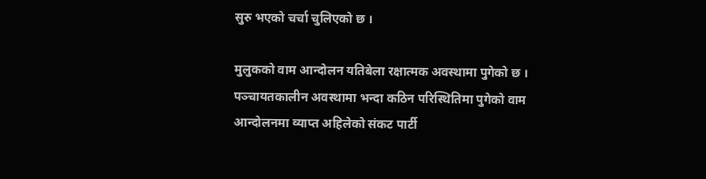सुरु भएको चर्चा चुलिएको छ ।

मुलुकको वाम आन्दोलन यतिबेला रक्षात्मक अवस्थामा पुगेको छ । पञ्चायतकालीन अवस्थामा भन्दा कठिन परिस्थितिमा पुगेको वाम आन्दोलनमा व्याप्त अहिलेको संकट पार्टी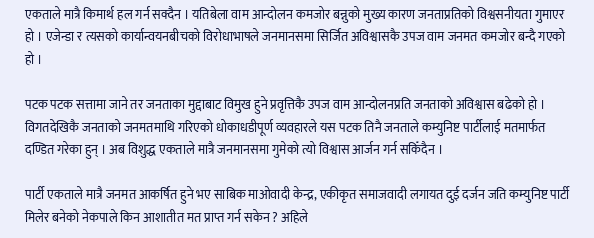एकताले मात्रै किमार्थ हल गर्न सक्दैन । यतिबेला वाम आन्दोलन कमजोर बन्नुको मुख्य कारण जनताप्रतिको विश्वसनीयता गुमाएर हो । एजेन्डा र त्यसको कार्यान्वयनबीचको विरोधाभाषले जनमानसमा सिर्जित अविश्वासकै उपज वाम जनमत कमजोर बन्दै गएको हो ।

पटक पटक सत्तामा जाने तर जनताका मुद्दाबाट विमुख हुने प्रवृत्तिकै उपज वाम आन्दोलनप्रति जनताको अविश्वास बढेको हो । विगतदेखिकै जनताको जनमतमाथि गरिएको धोकाधडीपूर्ण व्यवहारले यस पटक तिनै जनताले कम्युनिष्ट पार्टीलाई मतमार्फत दण्डित गरेका हुन् । अब विशुद्ध एकताले मात्रै जनमानसमा गुमेको त्यो विश्वास आर्जन गर्न सकिँदैन ।

पार्टी एकताले मात्रै जनमत आकर्षित हुने भए साबिक माओवादी केन्द्र, एकीकृत समाजवादी लगायत दुई दर्जन जति कम्युनिष्ट पार्टी मिलेर बनेको नेकपाले किन आशातीत मत प्राप्त गर्न सकेन ? अहिले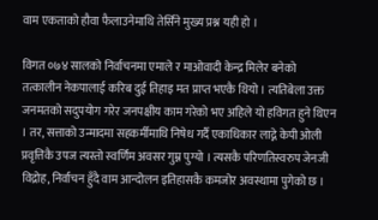वाम एकताको हौवा फैलाउनेमाथि तेर्सिने मुख्य प्रश्न यही हो ।

विगत ०७४ सालको निर्वाचनमा एमाले र माओवादी केन्द्र मिलेर बनेको तत्कालीन नेकपालाई करिब दुई तिहाइ मत प्राप्त भएकै थियो । त्यतिबेला उक्त जनमतको सदुपयोग गरेर जनपक्षीय काम गरेको भए अहिले यो हविगत हुने थिएन । तर, सत्ताको उन्मादमा सहकर्मीमाथि निषेध गर्दै एकाधिकार लाद्ने केपी ओली प्रवृत्तिकै उपज त्यस्तो स्वर्णिम अवसर गुम्न पुग्यो । त्यसकै परिणतिस्वरुप जेनजी विद्रोह, निर्वाचन हुँदै वाम आन्दोलन इतिहासकै कमजोर अवस्थामा पुगेको छ ।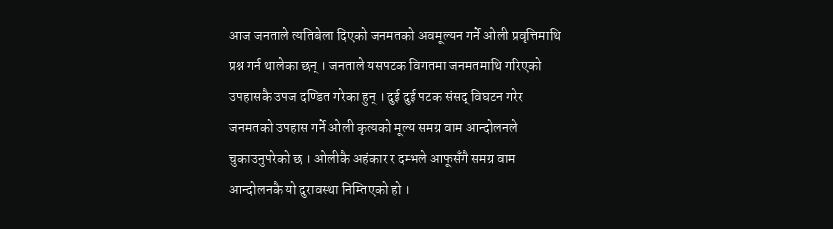आज जनताले त्यतिबेला दिएको जनमतको अवमूल्यन गर्ने ओली प्रवृत्तिमाथि प्रश्न गर्न थालेका छन् । जनताले यसपटक विगतमा जनमतमाथि गरिएको उपहासकै उपज दण्डित गरेका हुन् । दुई दुई पटक संसद् विघटन गरेर जनमतको उपहास गर्ने ओली कृत्यको मूल्य समग्र वाम आन्दोलनले चुकाउनुपरेको छ । ओलीकै अहंकार र दम्भले आफूसँगै समग्र वाम आन्दोलनकै यो दुरावस्था निम्तिएको हो ।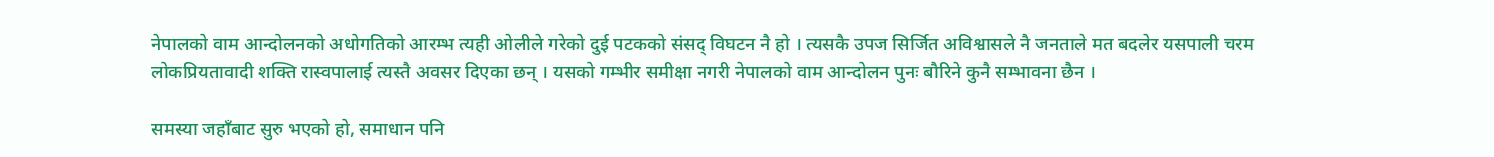नेपालको वाम आन्दोलनको अधोगतिको आरम्भ त्यही ओलीले गरेको दुई पटकको संसद् विघटन नै हो । त्यसकै उपज सिर्जित अविश्वासले नै जनताले मत बदलेर यसपाली चरम लोकप्रियतावादी शक्ति रास्वपालाई त्यस्तै अवसर दिएका छन् । यसको गम्भीर समीक्षा नगरी नेपालको वाम आन्दोलन पुनः बौरिने कुनै सम्भावना छैन ।

समस्या जहाँबाट सुरु भएको हो, समाधान पनि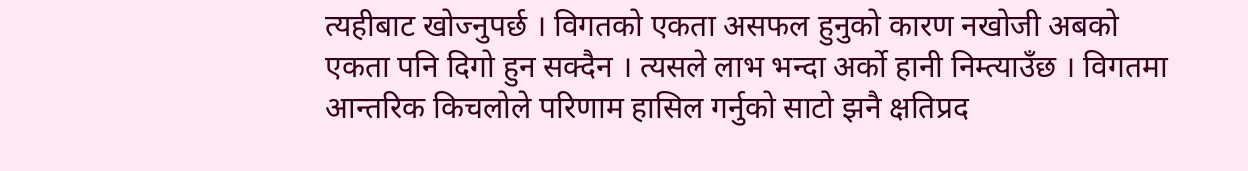त्यहीबाट खोज्नुपर्छ । विगतको एकता असफल हुनुको कारण नखोजी अबको एकता पनि दिगो हुन सक्दैन । त्यसले लाभ भन्दा अर्को हानी निम्त्याउँछ । विगतमा आन्तरिक किचलोले परिणाम हासिल गर्नुको साटो झनै क्षतिप्रद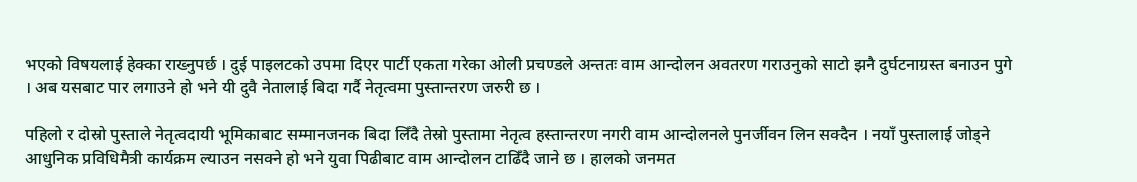भएको विषयलाई हेक्का राख्नुपर्छ । दुई पाइलटको उपमा दिएर पार्टी एकता गरेका ओली प्रचण्डले अन्ततः वाम आन्दोलन अवतरण गराउनुको साटो झनै दुर्घटनाग्रस्त बनाउन पुगे । अब यसबाट पार लगाउने हो भने यी दुवै नेतालाई बिदा गर्दै नेतृत्वमा पुस्तान्तरण जरुरी छ ।

पहिलो र दोस्रो पुस्ताले नेतृत्वदायी भूमिकाबाट सम्मानजनक बिदा लिँदै तेस्रो पुस्तामा नेतृत्व हस्तान्तरण नगरी वाम आन्दोलनले पुनर्जीवन लिन सक्दैन । नयाँ पुस्तालाई जोड्ने आधुनिक प्रविधिमैत्री कार्यक्रम ल्याउन नसक्ने हो भने युवा पिढीबाट वाम आन्दोलन टाढिँदै जाने छ । हालको जनमत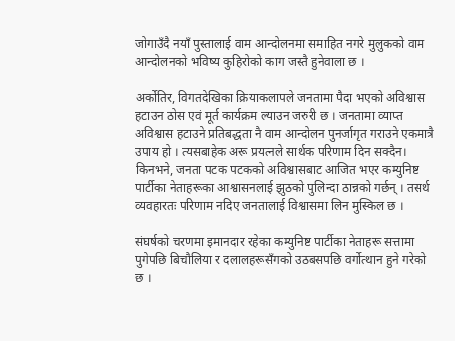जोगाउँदै नयाँ पुस्तालाई वाम आन्दोलनमा समाहित नगरे मुलुकको वाम आन्दोलनको भविष्य कुहिरोको काग जस्तै हुनेवाला छ ।

अर्कोतिर, विगतदेखिका क्रियाकलापले जनतामा पैदा भएको अविश्वास हटाउन ठोस एवं मूर्त कार्यक्रम ल्याउन जरुरी छ । जनतामा व्याप्त अविश्वास हटाउने प्रतिबद्धता नै वाम आन्दोलन पुनर्जागृत गराउने एकमात्रै उपाय हो । त्यसबाहेक अरू प्रयत्नले सार्थक परिणाम दिन सक्दैन। किनभने, जनता पटक पटकको अविश्वासबाट आजित भएर कम्युनिष्ट पार्टीका नेताहरूका आश्वासनलाई झुठको पुलिन्दा ठान्नको गर्छन् । तसर्थ व्यवहारतः परिणाम नदिए जनतालाई विश्वासमा लिन मुस्किल छ ।

संघर्षको चरणमा इमानदार रहेका कम्युनिष्ट पार्टीका नेताहरू सत्तामा पुगेपछि बिचौलिया र दलालहरूसँगको उठबसपछि वर्गोत्थान हुने गरेको छ ।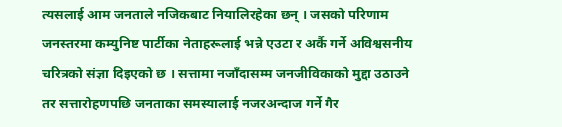त्यसलाई आम जनताले नजिकबाट नियालिरहेका छन् । जसको परिणाम जनस्तरमा कम्युनिष्ट पार्टीका नेताहरूलाई भन्ने एउटा र अर्कै गर्ने अविश्वसनीय चरित्रको संज्ञा दिइएको छ । सत्तामा नजाँदासम्म जनजीविकाको मुद्दा उठाउने तर सत्तारोहणपछि जनताका समस्यालाई नजरअन्दाज गर्ने गैर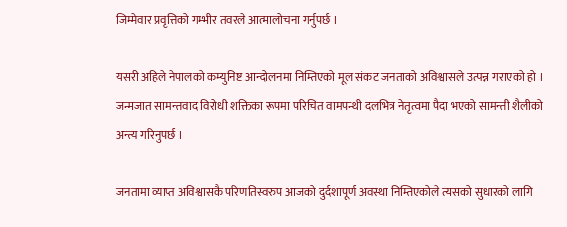जिम्मेवार प्रवृत्तिको गम्भीर तवरले आत्मालोचना गर्नुपर्छ ।

यसरी अहिले नेपालको कम्युनिष्ट आन्दोलनमा निम्तिएको मूल संकट जनताको अविश्वासले उत्पन्न गराएको हो । जन्मजात सामन्तवाद विरोधी शक्तिका रूपमा परिचित वामपन्थी दलभित्र नेतृत्वमा पैदा भएको सामन्ती शैलीको अन्त्य गरिनुपर्छ ।

जनतामा व्याप्त अविश्वासकै परिणतिस्वरुप आजको दुर्दशापूर्ण अवस्था निम्तिएकोले त्यसको सुधारको लागि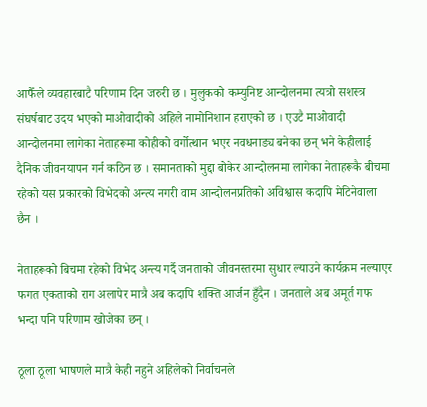आफैँले व्यवहारबाटै परिणाम दिन जरुरी छ । मुलुकको कम्युनिष्ट आन्दोलनमा त्यत्रो सशस्त्र संघर्षबाट उदय भएको माओवादीको अहिले नामोनिशान हराएको छ । एउटै माओवादी आन्दोलनमा लागेका नेताहरूमा कोहीको वर्गोत्थान भएर नवधनाड्य बनेका छन् भने केहीलाई दैनिक जीवनयापन गर्न कठिन छ । समानताको मुद्दा बोकेर आन्दोलनमा लागेका नेताहरूकै बीचमा रहेको यस प्रकारको विभेदको अन्त्य नगरी वाम आन्दोलनप्रतिको अविश्वास कदापि मेटिनेवाला छैन ।

नेताहरूको बिचमा रहेको विभेद अन्त्य गर्दै जनताको जीवनस्तरमा सुधार ल्याउने कार्यक्रम नल्याएर फगत एकताको राग अलापेर मात्रै अब कदापि शक्ति आर्जन हुँदैन । जनताले अब अमूर्त गफ भन्दा पनि परिणाम खोजेका छन् ।

ठूला ठूला भाषणले मात्रै केही नहुने अहिलेको निर्वाचनले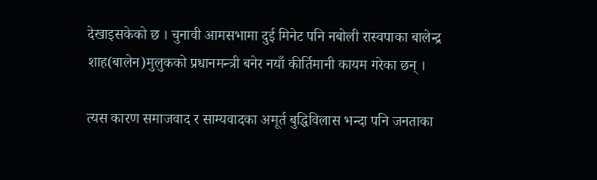देखाइसकेको छ । चुनावी आमसभामा दुई मिनेट पनि नबोली रास्वपाका बालेन्द्र शाह(बालेन)मुलुकको प्रधानमन्त्री बनेर नयाँ कीर्तिमानी कायम गरेका छन् ।

त्यस कारण समाजवाद र साम्यवादका अमूर्त बुद्धिविलास भन्दा पनि जनताका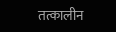तत्कालीन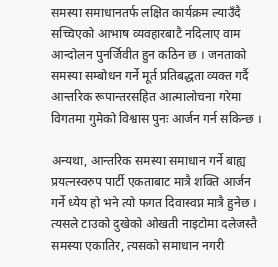समस्या समाधानतर्फ लक्षित कार्यक्रम ल्याउँदै सच्चिएको आभाष व्यवहारबाटै नदिलाए वाम आन्दोलन पुनर्जिवीत हुन कठिन छ । जनताको समस्या सम्बोधन गर्ने मूर्त प्रतिबद्धता व्यक्त गर्दै आन्तरिक रूपान्तरसहित आत्मालोचना गरेमा विगतमा गुमेको विश्वास पुनः आर्जन गर्न सकिन्छ ।

अन्यथा, आन्तरिक समस्या समाधान गर्ने बाह्य प्रयत्नस्वरुप पार्टी एकताबाट मात्रै शक्ति आर्जन गर्ने ध्येय हो भने त्यो फगत दिवास्वप्न मात्रै हुनेछ । त्यसले टाउको दुखेको ओखती नाइटोमा दलेजस्तै समस्या एकातिर, त्यसको समाधान नगरी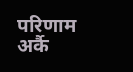परिणाम अर्कै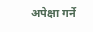अपेक्षा गर्ने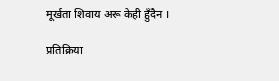मूर्खता शिवाय अरू केही हुँदैन ।

प्रतिक्रिया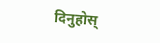दिनुहोस्